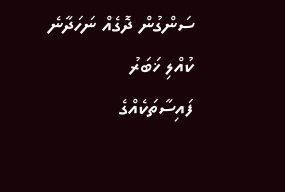ސަންގުން ދޮގެއް ނަހަދާނެ
ކުއްލި ޚަބަރު
ފައިސާތަކެއްގެ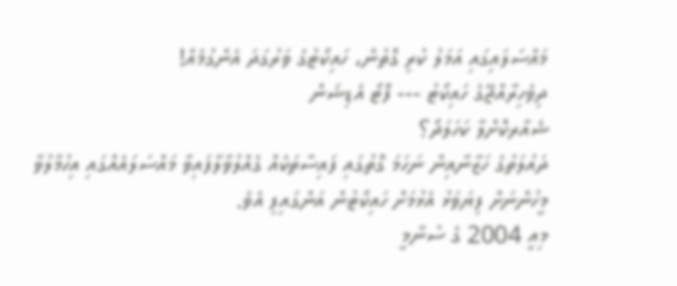މައްސަލައިގައި އަމަލު ކުރި ގޮތުން، ހައިކޯޓުގެ ވަރުގަދަ އެންގުމެއް!
ދިވެހިރާއްޖޭގެ ހައިކޯޓު --- ފޮޓޯ އެޑިޝަން
ޝެއާރކޮށްލާ ކަހަލަދޯ؟
ދައުލަތުގެ ހަޒާނާއިން ނަހަމަ ގޮތުގައި ފައިސާތަކެއް ގެއްލުވާލާފައިވާ މައްސަލައެއްގައި އިހުމާލުވާ މީހުންނަށް ފިޔަވަޅު އެޅުމަށް ހައިކޯޓުން އަންގައިފި އެވެ.
މިއީ 2004 ގެ ސުނާމީ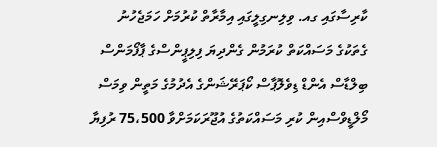ކާރިސާގައި ގއ. ވިލިނގިލީގައި އިމާރާތް ކުރުމަށް ހަމަޖެހުނު ގެތަކުގެ މަސައްކަތް ކުރަމުން ގެންދިޔަ ފިލިޕީންސްގެ ޕާފޯމަންސް ބިލްޑާސް އެންޑް ޑިވެލޮޕާސް ކޯޕަރޭޝަންގެ އެދުމުގެ މަތީން ވިމަސް މޯލްޑީވްސްއިން ކުރި މަސައްކަތުގެ އުޖޫރަކަމަށްވާ 75،500 ރުފިޔާ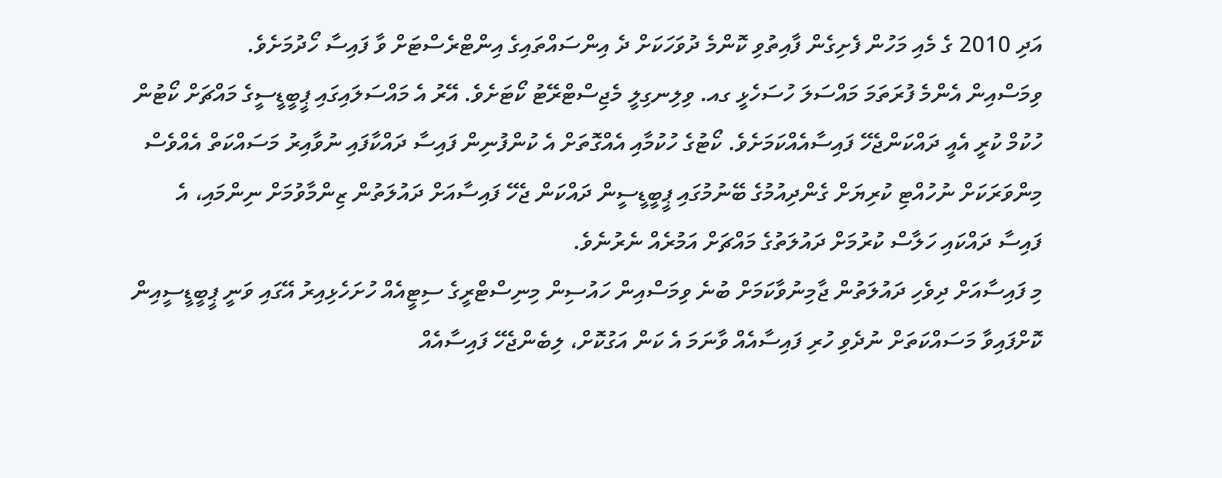އަދި 2010 ގެ މެއި މަހުން ފެށިގެން ފާއިތުވި ކޮންމެ ދުވަހަކަށް ދެ އިންސައްތައިގެ އިންޓްރެސްޓަށް ވާ ފައިސާ ހޯދުމަށެވެ.
ވިމަސްއިން އެންމެ ފުރަތަމަ މައްސަލަ ހުސަހެޅީ ގއ. ވިލިނގިލީ މެޖިސްޓްރޭޓު ކޯޓަށެވެ. އޭރު އެ މައްސަލައިގައި ޕީބީޑީސީގެ މައްޗަށް ކޯޓުން ހުކުމް ކުރީ އެއީ ދައްކަންޖެހޭ ފައިސާއެއްކަމަށެވެ. ކޯޓުގެ ހުކުމާއި އެއްގޮތަށް އެ ކުންފުނިން ފައިސާ ދައްކާފައި ނުވާއިރު މަސައްކަތް އެއްވެސް މިންވަރަކަށް ނުހުއްޓި ކުރިޔަށް ގެންދިއުމުގެ ބޭނުމުގައި ޕީބީޑީސީން ދައްކަން ޖެހޭ ފައިސާއަށް ދައުލަތުން ޒިންމާވުމަށް ނިންމައި، އެ ފައިސާ ދައްކައި ހަލާސް ކުރުމަށް ދައުލަތުގެ މައްޗަށް އަމުރެއް ނެރުނެވެ.
މި ފައިސާއަށް ދިވެހި ދައުލަތުން ޖާމިނުވާކަމަށް ބުނެ ވިމަސްއިން ހައުސިން މިނިސްޓްރީގެ ސިޓީއެއް ހުށަހެޅިއިރު އޭގައި ވަނީ ޕީބީޑީސީއިން ކޮށްފައިވާ މަސައްކަތަށް ނުދެވި ހުރި ފައިސާއެއް ވާނަމަ އެ ކަން އަގުކޮށް، ލިބެންޖެހޭ ފައިސާއެއް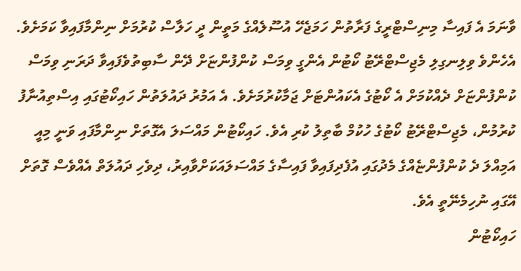ވާނަމަ އެ ފައިސާ މިނިސްޓްރީގެ ފަރާތުން ހަމަޖެހޭ އުސޫލެއްގެ މަތީން ދީ ހަލާސް ކުރުމަށް ނިންމާފައިވާ ކަމަށެވެ.
އެހެންވެ ވިލިނގިލި މެޖިސްޓްރޭޓު ކޯޓުން އެންގީ ވިމަސް ކުންފުންޏަށް ދޭން ސާބިތުވެފައިވާ ދަރަނި ވިމަސް ކުންފުންޏަށް ދެއްކުމަށް އެ ކޯޓުގެ އެކައުންޓަށް ޖަމާކުރުމަށެވެ. އެ އަމުރު ދައުލަތުން ހައިކޯޓުގައި އިސްތިއުނާފު ކުރުމުން، މެޖިސްޓްރޭޓު ކޯޓުގެ ހުކުމް ބާތިލު ކުރި އެވެ. ހައިކޯޓުން މައްސަލަ އެގޮތަށް ނިންމާފައި ވަނީ މިއީ އަމިއްލަ ދެ ކުންފުންޏެއްގެ މެދުގައި އުފެދިފައިވާ ފައިސާގެ މައްސަލައަކަށްވާއިރު، ދިވެހި ދައުލަތް އެއްވެސް ގޮތަށް އޭގައި ނުހިމެނޭތީ އެވެ.
ހައިކޯޓުން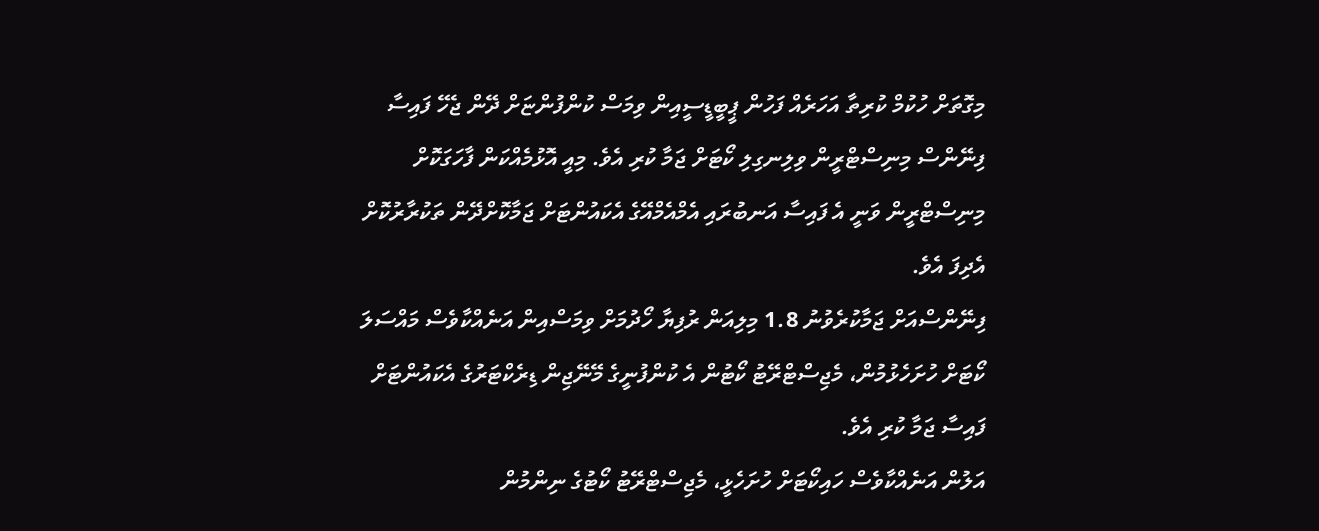މިގޮތަށް ހުކުމް ކުރިތާ އަހަރެއް ފަހުން ޕީބީޑީސީއިން ވިމަސް ކުންފުންޏަށް ދޭން ޖެހޭ ފައިސާ ފިނޭންސް މިނިސްޓްރީން ވިލިނގިލި ކޯޓަށް ޖަމާ ކުރި އެވެ. މިއީ އޮޅުމެއްކަން ފާހަގަކޮށް މިނިސްޓްރީން ވަނީ އެ ފައިސާ އަނބުރައި އެމްއެމްއޭގެ އެކައުންޓަށް ޖަމާކޮށްދޭން ތަކުރާރުކޮށް އެދިފަ އެވެ.
ފިނޭންސްއަށް ޖަމާކުރެވުނު 1.8 މިލިއަން ރުފިޔާ ހޯދުމަށް ވިމަސްއިން އަނެއްކާވެސް މައްސަލަ ކޯޓަށް ހުށަހެޅުމުން، މެޖިސްޓްރޭޓު ކޯޓުން އެ ކުންފުނީގެ މޭނޭޖިން ޑިރެކްޓަރުގެ އެކައުންޓަށް ފައިސާ ޖަމާ ކުރި އެވެ.
އަލުން އަނެއްކާވެސް ހައިކޯޓަށް ހުށަހެޅީ، މެޖިސްޓްރޭޓު ކޯޓުގެ ނިންމުން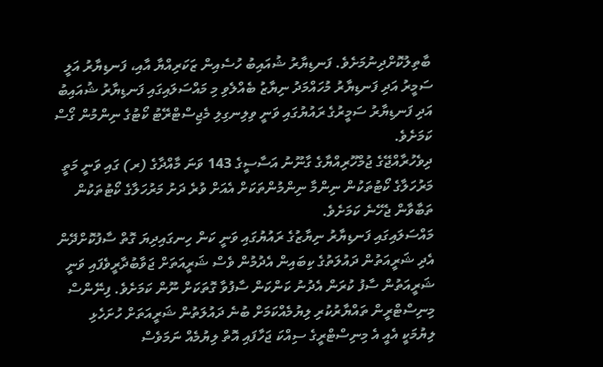ބާތިލުކޮށްދިނުމަށެވެ. ފަނޑިޔާރު ޝުއައިބު ހުސެއިން ޒަކަރިއްޔާ އާއި، ފަނޑިޔާރު އަލީ ސަމީރު އަދި ފަނޑިޔާރު މުހައްމަދު ނިޔާޒު ބެއްލެވި މި މައްސަލައިގައި ފަނޑިޔާރު ޝުއައިބު އަދި ފަނޑިޔާރު ސަމީރުގެ ރައުޔުގައި ވަނީ ވިލިނގިލި މެޖިސްޓްރޭޓު ކޯޓުގެ ނިންމުން ގޯސް ކަމަށެވެ.
ދިވެހުރާއްޖޭގެ ޖުމްހޫރިއްޔާގެ ގާނޫނު އަސާސީގެ 143 ވަނަ މާއްދާގެ (ރ) ގައި ވަނީ މަތީ މަރުހަލާގެ ކޯޓުތަކުން ނިންމާ ނިންމުންތަކަށް އެއަށް ވުރެ ދަށު މަރުހަލާގެ ކޯޓުތަކުން ތަބާވާން ޖެހޭނެ ކަމަށެވެ.
މައްސަލައިގައި ފަނޑިޔާރު ނިޔާޒުގެ ރައުޔުގައި ވަނީ ކަން ހިނގައިދިޔަ ގޮތް ސާފުކޮށްދޭން އެދި ޝަރީއަތުން ދައުލަތުގެ ކިބައިން އެދުމުން ވެސް ޝަރީއަތަށް ޖަވާބުދާރީވެފައި ވަނީ ޝަރީއަތުން ސާފު ކުރަން އެދުނު ކަންކަން ސާފުވާ ގޮތަކަށް ނޫން ކަމަށެވެ. ފިނޭންސް މިނިސްޓްރީން ތައްޔާރުކުރި ލިޔުމެއްކަމަށް ބުނެ ދައުލަތުން ޝަރީއަތަށް ހުށަހެޅި ލިޔުމަކީ އެއީ އެ މިނިސްޓްރީގެ ސިއްކަ ޖަހާފައި އޮތް ލިޔުމެއް ނަމަވެސް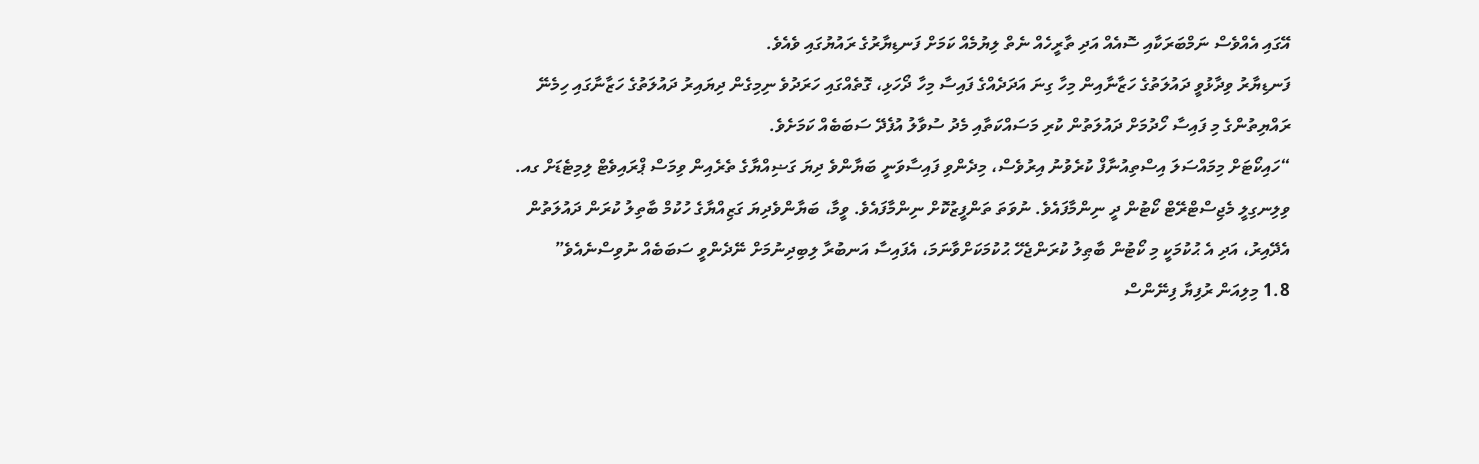އޭގައި އެއްވެސް ނަމްބަރަކާއި ސޮއެއް އަދި ތާރީހެއް ނެތް ލިޔުމެއް ކަމަށް ފަނޑިޔާރުގެ ރައުޔުގައި ވެއެވެ.
ފަނޑިޔާރު ވިދާޅުވީ ދައުލަތުގެ ހަޒާނާއިން މިހާ ގިނަ އަދަދެއްގެ ފައިސާ މިހާ ދޯހަޅި، ގޮތެއްގައި ހަރަދުވެ ނިމިގެން ދިޔައިރު ދައުލަތުގެ ހަޒާނާގައި ހިމެނޭ ރައްޔިތުންގެ މި ފައިސާ ހޯދުމަށް ދައުލަތުން ކުރި މަސައްކަތާއި މެދު ސުވާލު އުފެދޭ ސަބަބެއް ކަމަށެވެ.
“ހައިކޯޓަށް މިމައްސަލަ އިސްތިއުނާފް ކުރެވުނު އިރުވެސް، މިދެންވި ފައިސާވަނީ ބަޔާންވެ ދިޔަ ގަޟިއްޔާގެ ތެރެއިން ވިމަސް ޕްރައިވެޓް ލިމިޓެޑަށް ގއ. ވިލިނގިލީ މެޖިސްޓްރޭޓް ކޯޓުން ދީ ނިންމާފައެވެ. ނުވަތަ ތަންފީޒުކޮށް ނިންމާފައެވެ. ވީމާ، ބަޔާންވެދިޔަ ގަޒިއްޔާގެ ހުކުމް ބާތިލު ކުރަން ދައުލަތުން އެދޭއިރު، އަދި އެ ޙުކުމަކީ މި ކޯޓުން ބާޠިލު ކުރަންޖެހޭ ޙުކުމަކަށްވާނަމަ، އެފައިސާ އަނބުރާ ލިބިދިނުމަށް ނޭދެންވީ ސަބަބެއް ނުވިސްނެއެވެ”
1.8 މިލިއަން ރުފިޔާ ފިނޭންސް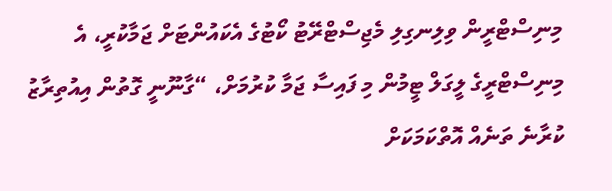މިނިސްޓްރީން ވިލިނގިލި މެޖިސްޓްރޭޓު ކޯޓުގެ އެކައުންޓަށް ޖަމާކުރީ، އެ މިނިސްޓްރީގެ ލީގަލް ޓީމުން މި ފައިސާ ޖަމާ ކުރުމަށް، “ގާނޫނީ ގޮތުން އިއުތިރާޒު ކުރާނެ ތަނެއް އޮތްކަމަކަށް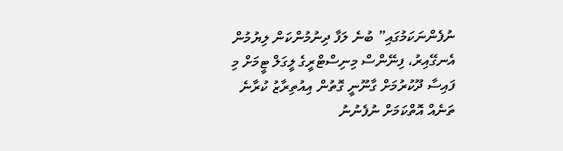ނުފެންނަކަމުގައި” ބުނެ ލަފާ ދިނުމުންކަން ލިޔުމުން އެނގޭއިރު، ފިނޭންސް މިނިސްޓްރީގެ ލީގަލް ޓީމަށް މި ފައިސާ ދޫކުރުމަށް ގާނޫނީ ގޮތުން އިއުތިރާޒު ކުރާނެ ތަނެއް އޮތްކަމަށް ނުފެނުނު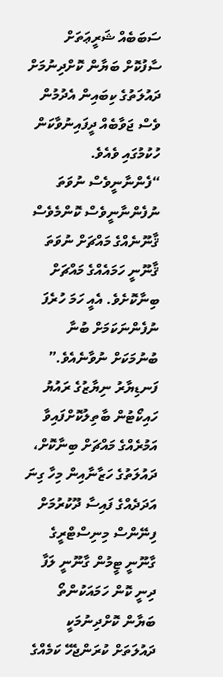ސަބަބެއް ޝަރީޢަތަށް ސާފުކޮށް ބަޔާން ކޮށްދިނުމަށް ދައުލަތުގެ ކިބައިން އެދުމުން ވެސް ޖަވާބެއް ދީފައިނުވާކަން ހުކުމުގައި ވެއެވެ.
“ފެންނާނީވެސް ނުވަތަ ނުފެންނާނީވެސް ކޮންމެވެސް ޤާނޫނެއްގެ މައްޗަށް ނުވަތަ ޤާނޫނީ ހަމައެއްގެ މައްޗަށް ބިނާކޮށެވެ. އެއީ ހަމަ ހުރެފަ ނުފެންނަކަމަށް ބުނާ ބުނުމަކަށް ނުވާނެއެވެ.” ފަނޑިޔާރު ނިޔާޒުގެ ރައުޔު
ހައިކޯޓުން ބާތިލުކޮށްފައިވާ އަމުރެއްގެ މައްޗަށް ބިނާކޮށް، ދައުލަތުގެ ހަޒާނާއިން މިހާ ގިނަ އަދަދެއްގެ ފައިސާ ދޫކުރުމަށް ފިނޭންސް މިނިސްޓްރީގެ ގާނޫނީ ޓީމުން ގާނޫނީ ލަފާ ދިނީ ކޮން ހަމައަކުންތޯ ބަޔާން ކޮށްދިނުމަކީ ދައުލަތަށް ކުރަންޖެހޭ ކަމެއްގެ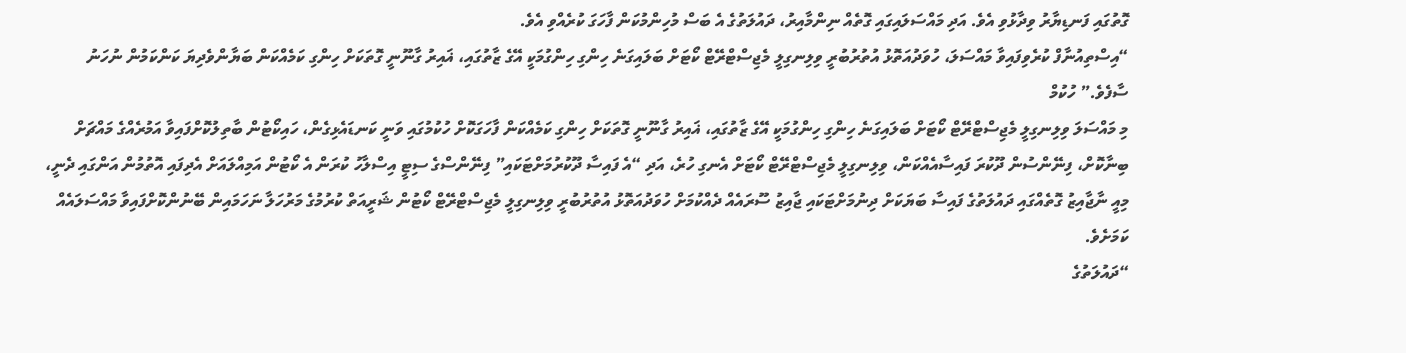ގޮތުގައި ފަނޑިޔާރު ވިދާޅުވި އެވެ. އަދި މައްސަލައިގައި ގޮތެއް ނިންމާއިރު، ދައުލަތުގެ އެ ބަސް މުހިންމުކަން ފާހަގަ ކުރެއްވި އެވެ.
“އިސްތިއުނާފް ކުރެވިފައިވާ މައްސަލަ، ހުވަދުއަތޮޅު އުތުރުބުރީ ވިލިނގިލީ މެޖިސްޓްރޭޓް ކޯޓަށް ބަލައިގަނެ ހިންގި ހިންގުމަކީ އޭގެ ޒާތުގައި، ޣައިރު ގާނޫނީ ގޮތަކަށް ހިންގި ކަމެއްކަން ބަޔާންވެދިޔަ ކަންކަމުން ނުހަނު ސާފެވެ.” ހުކުމް
މި މައްސަލަ ވިލިނގިލީ މެޖިސްޓްރޭޓް ކޯޓަށް ބަލައިގަނެ ހިންގި ހިންގުމަކީ އޭގެ ޒާތުގައި، ޣައިރު ގާނޫނީ ގޮތަކަށް ހިންގި ކަމެއްކަން ފާހަގަކޮށް ހުކުމުގައި ވަނީ ކަނޑައެޅިގެން، ހައިކޯޓުން ބާތިލުކޮށްފައިވާ އަމުރެއްގެ މައްޗަށް ބިނާކޮށް، ފިނޭންސުން ދޫކުރަ ފައިސާއެއްކަން، ވިލިނގިލީ މެޖިސްޓްރޭޓް ކޯޓަށް އެނގި ހުރެ، އަދި “އެ ފައިސާ ދޫކުރުމަށްޓަކައި” ފިނޭންސްގެ ސިޓީ އިސްލާހު ކުރަން އެ ކޯޓުން އަމިއްލައަށް އެދިފައި އޮތުމުން އަންގައި ދެނީ، މިއީ ނާޖާއިޒު ގޮތެއްގައި ދައުލަތުގެ ފައިސާ ބަޔަކަށް ދިނުމަށްޓަކައި ޖާއިޒު ސޫރައެއް ދެއްކުމަށް ހުވަދުއަތޮޅު އުތުރުބުރީ ވިލިނގިލީ މެޖިސްޓްރޭޓް ކޯޓުން ޝަރީއަތް ކުރުމުގެ މަރުހަލާ ނަހަމައިން ބޭނުންކޮށްފައިވާ މައްސަލައެއް ކަމަށެވެ.
“ދައުލަތުގެ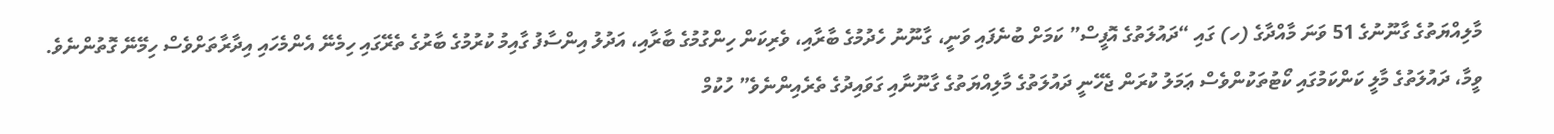މާލިއްޔަތުގެ ގާނޫނުގެ 51 ވަނަ މާއްދާގެ (ހ) ގައި “ދައުލަތުގެ އޮފީސް” ކަމަށް ބުނެފައި ވަނީ، ގާނޫނު ހެދުމުގެ ބާރާއި، ވެރިކަން ހިންގުމުގެ ބާރާއި، އަދުލު އިންސާފު ގާއިމު ކުރުމުގެ ބާރުގެ ތެރޭގައި ހިމެނޭ އެންމެހައި އިދާރާތަށްވެސް ހިމޭނޭ ގޮތުންނެވެ. ވީމާ، ދައުލަތުގެ މާލީ ކަންކަމުގައި ކޯޓުތަކުންވެސް ޢަމަލު ކުރަން ޖެހޭނީ ދައުލަތުގެ މާލިއްޔަތުގެ ގާނޫނާއި ގަވައިދުގެ ތެރެއިންނެވެ” ހުކުމް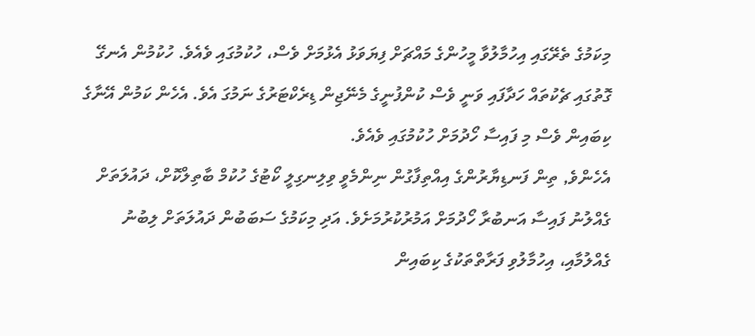މިކަމުގެ ތެރޭގައި އިހުމާލުވާ މީހުންގެ މައްޗަށް ފިޔަވަޅު އެޅުމަށް ވެސް، ހުކުމުގައި ވެއެވެ. ހުކުމުން އެނގޭ ގޮތުގައި ޗެކުތައް ހަދާފައި ވަނީ ވެސް ކުންފުނީގެ މެނޭޖިން ޑިރެކްޓަރުގެ ނަމުގަ އެވެ. އެހެން ކަމުން އޭނާގެ ކިބައިން ވެސް މި ފައިސާ ހޯދުމަށް ހުކުމުގައި ވެއެވެ.
އެހެންވެ, ތިން ފަނޑިޔާރުންގެ އިއްތިފާގުން ނިންމެވީ ވިލިނގިލީ ކޯޓުގެ ހުކުމް ބާތިލްކޮށް، ދައުލަތަށް ގެއްލުނު ފައިސާ އަނބުރާ ހޯދުމަށް އަމުރުކުރުމަށެވެ. އަދި މިކަމުގެ ސަބަބުން ދައުލަތަށް ލިބުނު ގެއްލުމާއި، އިހުމާލުވި ފަރާތްތަކުގެ ކިބައިން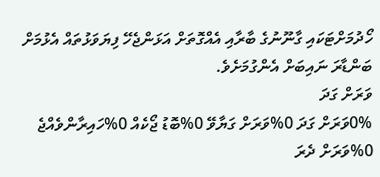ހޯދުމަށްޓަކައި ގާނޫނުގެ ބާރާއި އެއްގޮތަށް އަޅަންޖެހޭ ފިޔަވަޅުތައް އެޅުމަށް ބަންޑާރަ ނައިބަށް އެންގުމަށެވެ.
ވަރަށް ގަދަ
0%ވަރަށް ގަދަ 0%ވަރަށް ގަޔާވޭ 0%ބޮޑު ޖޯކެއް 0%ހައިރާންވެއްޖެ 0%ވަރަށް ދެރަ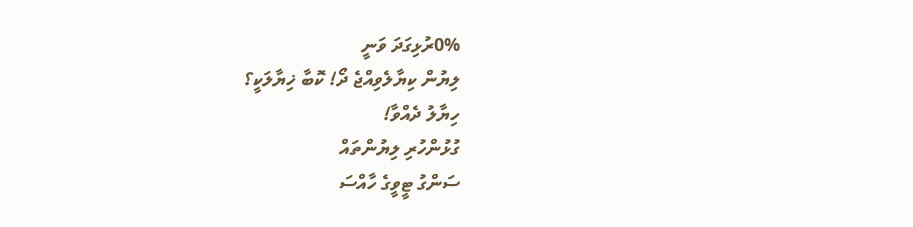0%ރުޅިގަދަ ވަނީ
ލިޔުން ކިޔާލެވިއްޖެ ދޯ! ކޮބާ ޚިޔާލަކީ؟
ހިޔާލު ދެއްވާ!
ގުޅުންހުރި ލިޔުންތައް
ސަންގު ޓީވީގެ ހާއްސަ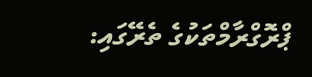ޕްރޮގްރާމްތަކުގެ ތެރޭގައި: